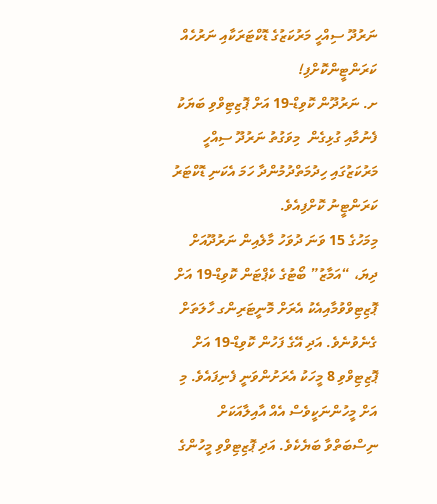ނަރުދޫ ސިއްހީ މަރުކަޒުގެ ޑޮކްޓަރަކާއި ނަރުހެއް ކަރަންޓީންކޮށްފި!
ށ. ނަރުދޫން ކޮވިޑް-19 އަށް ޕޮޒިޓިވްވި ބަޔަކު ފެނުމާއި ގުޅިގެން  މިވަގުތު ނަރުދޫ ސިއްހީ މަރުކަޒުގައި ހިދުމަތްދުމުންދާ ހަމަ އެކަނި ޑޮކްޓަރު ކަރަންޓީނު ކޮށްފިއެވެ.
މިމަހުގެ 15 ވަނަ ދުވަހު މާލެއިން ނަރުދޫއަށް ދިޔަ، “އަމާޒު” ބޯޓުގެ ކެޕްޓަން ކޮވިޑް-19 އަށް ޕޮޒިޓިވްވުމާއިއެކު އެރަށް މޮނީޓަރިންގ ހާލަތަށް ގެނެވުނެވެ. އަދި އޭގެ ފަހުން ކޮވިޑް-19 އަށް ޕޮޒިޓިވްވި 8 މީހަކު އެރަށުންވަނީ ފެނިފައެވެ. މި އަށް މީހުންނަކީވެސް އެއް އާއިލާއަކަށް ނިސްބަތްވާ ބަޔެކެވެ. އަދި ޕޮޒިޓިވްވި މީހުންގެ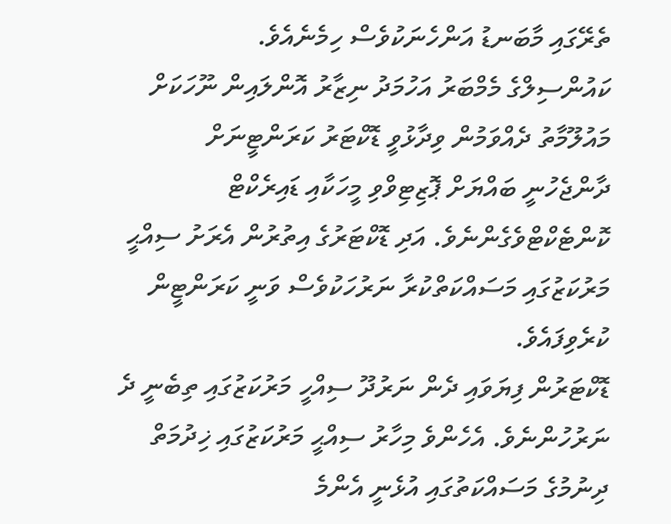ތެރޭގައި މާބަނޑު އަންހެނަކުވެސް ހިމެނެއެވެ.
ކައުންސިލްގެ މެމްބަރު އަހުމަދު ނިޒާރު އޮންލައިން ނޫހަކަށް މައުލޫމާތު ދެއްވަމުން ވިދާޅުވީ ޑޮކްޓަރު ކަރަންޓީނަށް ދާންޖެހުނީ ބައްޔަށް ޕޮޒިޓިވްވި މީހަކާއި ޑައިރެކްޓް ކޮންޓެކްޓްވެގެންނެވެ. އަދި ޑޮކްޓަރުގެ އިތުރުން އެރަށު ސިއްޙީ މަރުކަޒުގައި މަސައްކަތްކުރާ ނަރުހަކުވެސް ވަނީ ކަރަންޓީން ކުރެވިފައެވެ.
ޑޮކްޓަރުން ފިޔަވައި ދެން ނަރުދޫ ސިއްހީ މަރުކަޒުގައި ތިބެނީ ދެ ނަރުހުންނެވެ. އެހެންވެ މިހާރު ސިއްޙީ މަރުކަޒުގައި ޚިދުމަތް ދިނުމުގެ މަސައްކަތުގައި އުޅެނީ އެންމެ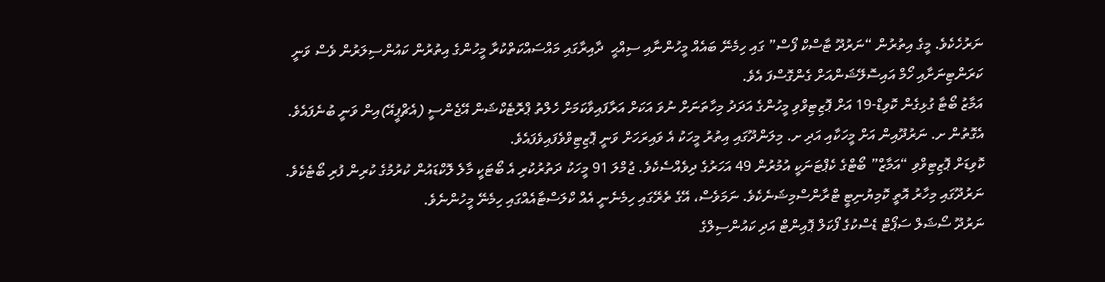ނަރުހެކެވެ. މީގެ އިތުރުން “ނަރުދޫ ޓާސްކް ފޯސް” ގައި ހިމެނޭ ބައެއް މީހުންނާއި ސިއްޙީ  ދާއިރާގައި މައްސައްކަތްކުރާ މީހުންގެ އިތުރުން ކައުންސިލަރުން ވެސް ވަނީ ކަރަންޓިނަށާއި ހޯމް އައިސޮލޭޝަންއަށް ގެންގޮސްފަ އެވެ.
އަމާޒު ބޯޓާ ގުޅިގެން ކޮވިޑް-19 އަށް ޕޮޒިޓިވްވި މީހުންގެ އަދަދު މިހާތަނަށް ނުވަ އަކަށް އަރާފައިވާކަމަށް ހެލްތު ޕްރޮޓެކްޝަން އޭޖެންސީ (އެޗްޕީއޭ)އިން ވަނީ ބުނެފައެވެ. އެގޮތުން ށ. ނަރުދޫއިން އަށް މީހަކާއި އަދި ށ. މިލަންދޫގައި އިތުރު މީހަކު އެ ވައިރަހަށް ވަނީ ޕޮޒިޓިވްވެފައިވެފައެވެ.
ކޮވިޑަށް ޕޮޒިޓިވްވި “އަމާޒް” ބޯޓްގެ ކެޕްޓަނަކީ އުމުރުން 49 އަހަރުގެ ދިވެއްސެކެވެ. ޖުމްލަ 91 މީހަކު ދަތުރުކުރި އެ ބޯޓަކީ މާލެ ލޮކްޑައުން ކުރުމުގެ ކުރިން ފުރި ބޯޓެކެވެ. ނަރުދޫގައި މިހާރު އޮތީ ކޮމިޔުނިޓީ ޓްރާންސްމިޝަނެކެވެ. ނަމަވެސް، އޭގެ ތެރޭގައި ހިމެނެނީ އެއް ކްލަސްޓާއެއްގައި ހިމެނޭ މީހުންނެވެ.
ނަރުދޫ ސޯޝަލް ސަޕޯޓް ޑެސްކުގެ ފޯކަލް ޕޮއިންޓް އަދި ކައުންސިލްގެ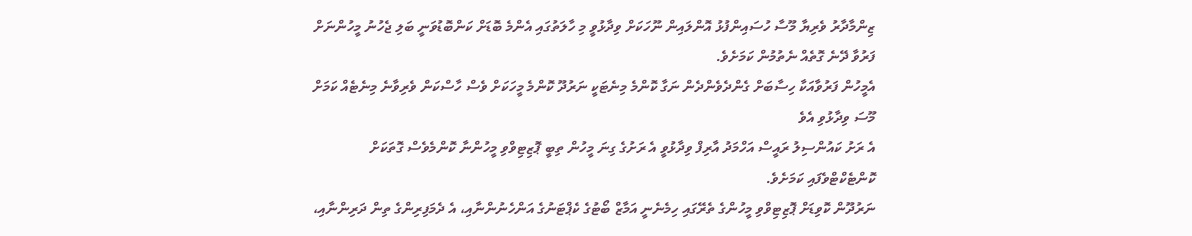ޒިންމާދާރު ވެރިޔާ މޫސާ ހުސައިންފުޅު އޮންލައިން ނޫހަކަށް ވިދާޅުވީ މި ހާލަތުގައި އެންމެ ބޮޑަށް ކަންބޮޑުވަނީ ބަލި ޖެހުނު މީހުންނަށް ފަރުވާ ދޭނެ ގޮތެއް ނެތުމުން ކަމަށެވެ.
އެމީހުން ފަރުވާއަކާ ހިސާބަށް ގެންދެވެންދެން ނަގާ ކޮންމެ މިނެޓަކީ ނަރުދޫ ކޮންމެ މީހަކަށް ވެސް ހާސްކަން ވެރިވާނެ މިނެޓެއް ކަމަށް މޫސަ ވިދާޅުވި އެވެ
އެ ރަށު ކައުންސިލު ރައީސް އަހްމަދު އާރިފް ވިދާޅުވީ އެ ރަށުގެ ގިނަ މީހުން ތިބީ ޕޮޒިޓިވްވި މީހުންނާ ކޮންމެވެސް ގޮތަކަށް ކޮންޓެކްޓްވެފައި ކަމަށެވެ.
ނަރުދޫން ކޮވިޑަށް ޕޮޒިޓިވްވި މީހުންގެ ތެރޭގައި ހިމެނެނީ އަމާޒް ބޯޓުގެ ކެޕްޓަނުގެ އަންހެނުންނާއި، އެ ދެމަފިރިންގެ ތިން ދަރިންނާއި،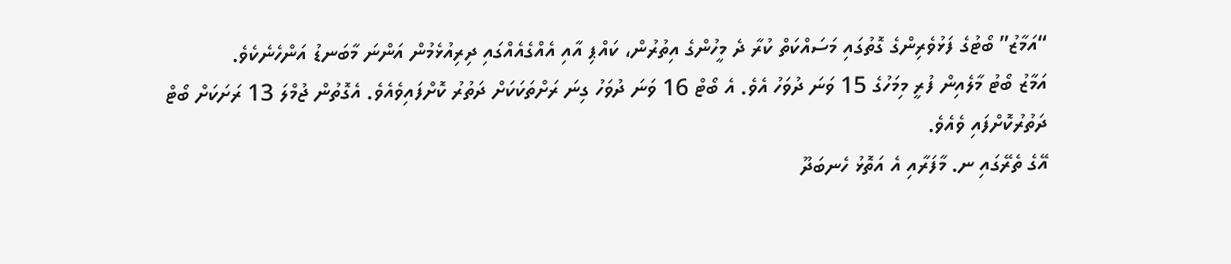“އަމާޒު” ބޯޓުގެ ފަޅުވެރިންގެ ގޮތުގައި މަސައްކަތް ކުރާ ދެ މީހުންގެ އިތުރުން، ކައްޕި އާއި އެއްގެއެއްގައި ދިރިއުޅެމުން އަންނަ މާބަނޑު އަންހެނެކެވެ.
އަމާޒު ބޯޓު މާލެއިން ފުރީ މިމަހުގެ 15 ވަނަ ދުވަހު އެވެ. އެ ބޯޓް 16 ވަނަ ދުވަހު ގިނަ ރަށްތަކަކަށް ދަތުރު ކޮށްފައިވެއެވެ. އެގޮތުން ޖުމްލަ 13 ރަށަކަށް ބޯޓް ދަތުރުކޮށްފައި ވެއެވެ.
އޭގެ ތެރޭގައި ނ. މާފަރާއި އެ އަތޮޅު ހެނބަދޫ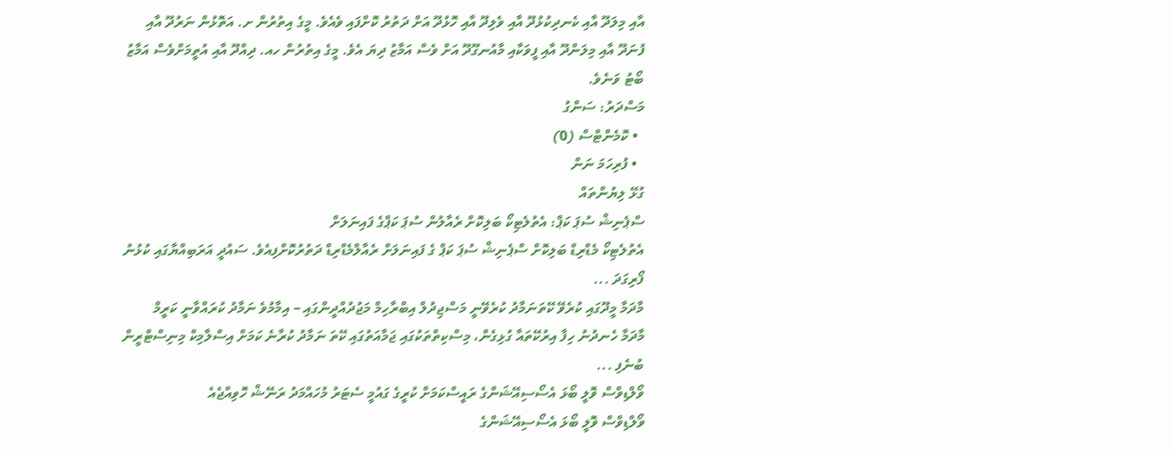އާއި މިލަދޫ އާއި ކެނދިކުޅުދޫ އާއި ވެލިދޫ އާއި ހޮޅުދޫ އަށް ދަތުރު ކޮށްފައި ވެއެވެ. މީގެ އިތުރުން ށ. އަތޮޅުން ނަރުދޫ އާއި ފުނަދޫ އާއި މިލަންދޫ އާއި ފީވަކާއި މާއުނގޫދޫ އަށް ވެސް އަމާޒު ދިޔަ އެވެ. މީގެ އިތުރުން ހއ. ދިއްދޫ އާއި އުތީމަށްވެސް އަމާޒު ބޯޓު ވަނެވެ.
މަސްދަރު: ސަންގު
  • ކޮމެންޓްސް (0)
  • ފުރިހަމަ ނަން
ގުޅޭ ލިޔުންތައް
ސްޕެނިޝް ސުޕަ ކަޕް: އެތުލެޓިކޯ ބަލިކޮށް ރެއާލުން ސުޕަ ކަޕްގެ ފައިނަލަށް
އެތުލެޓިކޯ މެޑްރިޑް ބަލިކޮށް ސްޕެނިޝް ސުޕަ ކަޕް ގެ ފައިނަލަށް ރެއާލްމެޑްރިޑް ދަތުރުކޮށްފިއެވެ. ސައުދީ އަރަބިއްޔާގައި ކުޅުނު ފޯރިގަދަ ...
މާދަމާ މީދޫގައި ކުރެވޭ ކޭތަނަމާދު ކުރެވޭނީ މަސްޖިދުލް އިބްރާހިމް މަޖުދުއްދީންގައި – އިމާމުވެ ނަމާދު ކުރައްވާނީ ކަރީމް
މާދަމާ ހެނދުނު ހިފާ އިރުކޭތައާ ގުޅިގެން، މިސްކިތްތަކުގައި ޖަމާއަތުގައި ކޭތަ ނަމާދު ކުރާނެ ކަމަށް އިސްލާމިކް މިނިސްޓްރީން ބުނެފި ...
ވޯލްޑިވްސް ވޮލީ ބޯޅަ އެސޯސިއޭޝަންގެ ރައީސްކަމަށް ކުރީގެ ގައުމީ ސެޓަރު މުހައްމަދު ރަނޭޝް ހޮވިއްޖެއެ
ވޯލްޑިވްސް ވޮލީ ބޯޅަ އެސޯސިއޭޝަންގެ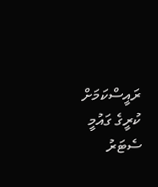ރައީސްކަމަށް ކުރީގެ ގައުމީ ސެޓަރު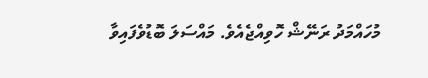މުހައްމަދު ރަނޭޝް ހޮވިއްޖެއެވެ. މައްސަލަ ބޮޑުވެފައިވާ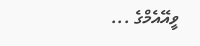ވީއޭއެމްގެ ...